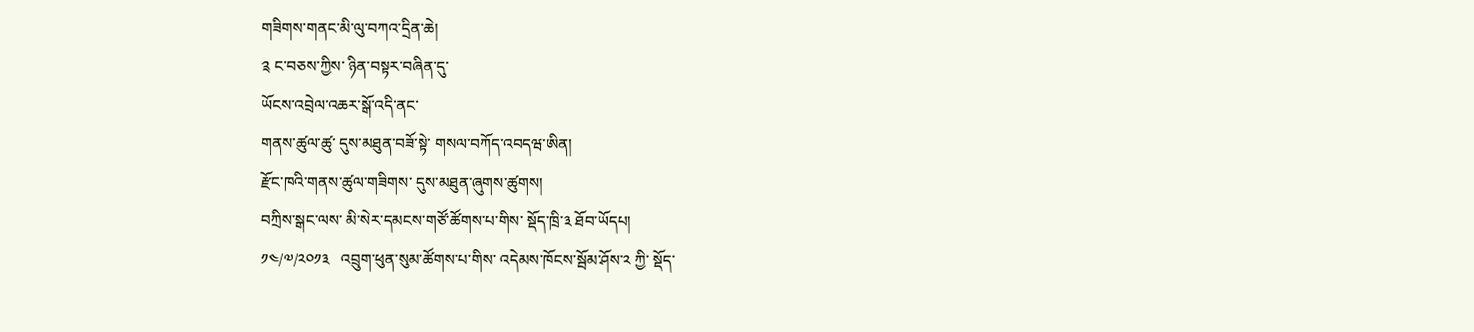གཟིགས་གནང་མི་ལུ་བཀའ་དྲིན་ཆེ།
༉ ང་བཅས་ཀྱིས་ ཉིན་བསྟར་བཞིན་དུ་
ཡོངས་འབྲེལ་འཆར་སྒོ་འདི་ནང་
གནས་ཚུལ་ཚུ་ དུས་མཐུན་བཟོ་སྟེ་ གསལ་བཀོད་འབདཝ་ཨིན།
རྫོང་ཁའི་གནས་ཚུལ་གཟིགས་ དུས་མཐུན་ཞུགས་ཚུགས།
བཀྲིས་སྒང་ལས་ མི་སེར་དམངས་གཙོ་ཚོགས་པ་གིས་ སྡོད་ཁྲི་༣ ཐོབ་ཡོདཔ།
༡༤/༧/༢༠༡༣   འབྲུག་ཕུན་སུམ་ཚོགས་པ་གིས་ འདེམས་ཁོངས་སྦོམ་ཤོས་༢ ཀྱི་ སྡོད་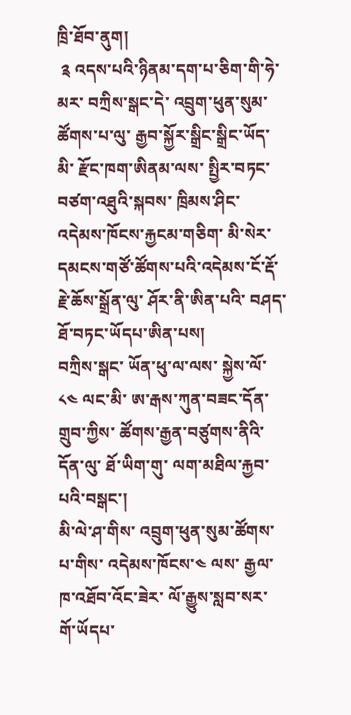ཁྲི་ཐོབ་ནུག།
 ༉ འདས་པའི་ཉིནམ་དག་པ་ཅིག་གི་ཧེ་མར་ བཀྲིས་སྒང་དེ་ འབྲུག་ཕུན་སུམ་ཚོགས་པ་ལུ་ རྒྱབ་སྐྱོར་སྒྲིང་སྒྲིང་ཡོད་མི་ རྫོང་ཁག་ཨིནམ་ལས་ སྤྱིར་བཏང་བཙག་འཐུའི་སྐབས་ ཁྲིམས་ཤིང་འདེམས་ཁོངས་རྐྱངམ་གཅིག་ མི་སེར་དམངས་གཙོ་ཚོགས་པའི་འདེམས་ངོ་རྡོ་རྗེ་ཆོས་སྒྲོན་ལུ་ ཤོར་ནི་ཨིན་པའི་ བཤད་ཐོ་བཏང་ཡོདཔ་ཨིན་པས།
བཀྲིས་སྒང་ ཡོན་ཕུ་ལ་ལས་ སྐྱེས་ལོ་༨༤ ལང་མི་ ཨ་རྒས་ཀུན་བཟང་དོན་གྲུབ་ཀྱིས་ ཚོགས་རྒྱན་བཙུགས་ནིའི་དོན་ལུ་ ཐོ་ཡིག་གུ་ ལག་མཐིལ་རྐྱབ་པའི་བསྒང་།
མི་ལེ་ཤ་གིས་ འབྲུག་ཕུན་སུམ་ཚོགས་པ་གིས་ འདེམས་ཁོངས་༤ ལས་ རྒྱལ་ཁ་འཐོབ་འོང་ཟེར་ ལོ་རྒྱུས་སླབ་སར་ གོ་ཡོདཔ་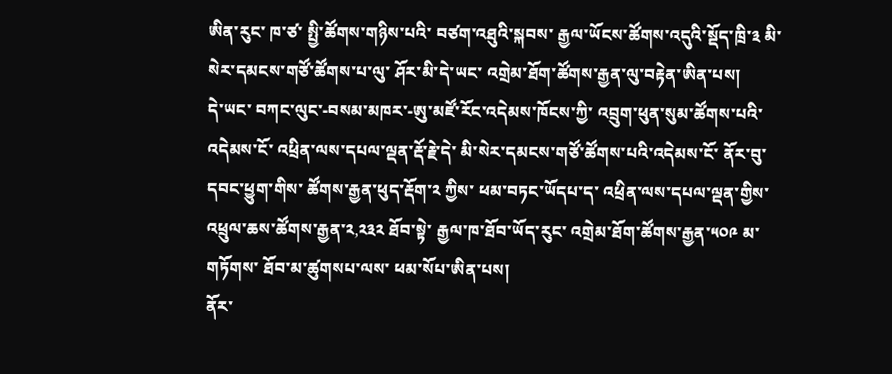ཨིན་རུང་ ཁ་ཙ་ སྤྱི་ཚོགས་གཉིས་པའི་ བཙག་འཐུའི་སྐབས་ རྒྱལ་ཡོངས་ཚོགས་འདུའི་སྡོད་ཁྲི་༣ མི་སེར་དམངས་གཙོ་ཚོགས་པ་ལུ་ ཤོར་མི་དེ་ཡང་ འགྲེམ་ཐོག་ཚོགས་རྒྱན་ལུ་བརྟེན་ཨིན་པས།
དེ་ཡང་ བཀང་ལུང་-བསམ་མཁར་-ཨུ་མཛོ་རོང་འདེམས་ཁོངས་ཀྱི་ འབྲུག་ཕུན་སུམ་ཚོགས་པའི་འདེམས་ངོ་ འཕྲིན་ལས་དཔལ་ལྡན་རྡོ་རྗེ་དེ་ མི་སེར་དམངས་གཙོ་ཚོགས་པའི་འདེམས་ངོ་ ནོར་བུ་དབང་ཕྱུག་གིས་ ཚོགས་རྒྱན་ཕུད་རྡོག་༢ ཀྱིས་ ཕམ་བཏང་ཡོདཔ་ད་ འཕྲིན་ལས་དཔལ་ལྡན་གྱིས་ འཕྲུལ་ཆས་ཚོགས་རྒྱན་༢,༢༣༢ ཐོབ་སྟེ་ རྒྱལ་ཁ་ཐོབ་ཡོད་རུང་ འགྲེམ་ཐོག་ཚོགས་རྒྱན་༥༠༩ མ་གཏོགས་ ཐོབ་མ་ཚུགསཔ་ལས་ ཕམ་སོཔ་ཨིན་པས།
ནོར་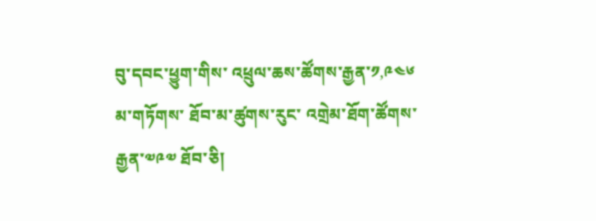བུ་དབང་ཕྱུག་གིས་ འཕྲུལ་ཆས་ཚོགས་རྒྱན་༡,༩༤༦ མ་གཏོགས་ ཐོབ་མ་ཚུགས་རུང་ འགྲེམ་ཐོག་ཚོགས་རྒྱན་༧༩༧ ཐོབ་ཅི།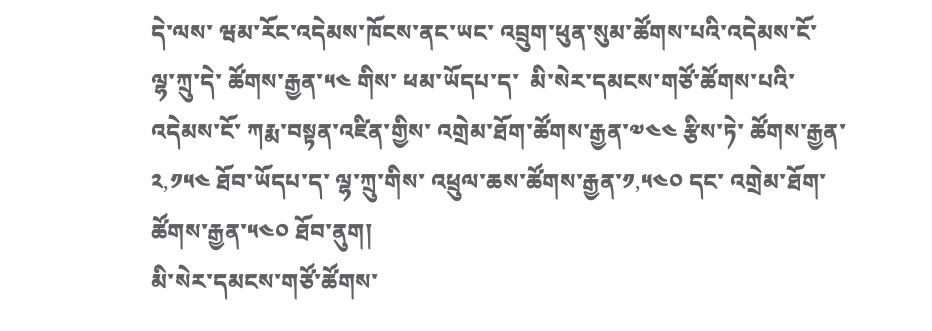དེ་ལས་ ཝམ་རོང་འདེམས་ཁོངས་ནང་ཡང་ འབྲུག་ཕུན་སུམ་ཚོགས་པའི་འདེམས་ངོ་ ལྷ་ཀྲུ་དེ་ ཚོགས་རྒྱན་༥༤ གིས་ ཕམ་ཡོདཔ་ད་  མི་སེར་དམངས་གཙོ་ཚོགས་པའི་འདེམས་ངོ་ ཀརྨ་བསྟན་འཛིན་གྱིས་ འགྲེམ་ཐོག་ཚོགས་རྒྱན་༧༤༤ རྩིས་ཏེ་ ཚོགས་རྒྱན་༢,༡༥༤ ཐོབ་ཡོདཔ་ད་ ལྷ་ཀྲུ་གིས་ འཕྲུལ་ཆས་ཚོགས་རྒྱན་༡,༥༤༠ དང་ འགྲེམ་ཐོག་ཚོགས་རྒྱན་༥༤༠ ཐོབ་ནུག།
མི་སེར་དམངས་གཙོ་ཚོགས་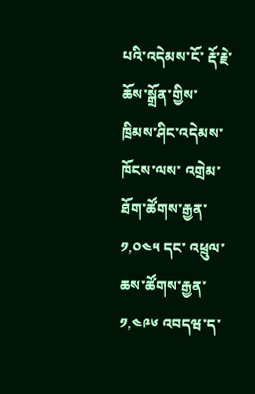པའི་འདེམས་ངོ་ རྡོ་རྗེ་ཆོས་སྒྲོན་གྱིས་ ཁྲིམས་ཤིང་འདེམས་ཁོངས་ལས་ འགྲེམ་ཐོག་ཚོགས་རྒྱན་༡,༠༤༥ དང་ འཕྲུལ་ཆས་ཚོགས་རྒྱན་༡,༤༩༦ འབདཝ་ད་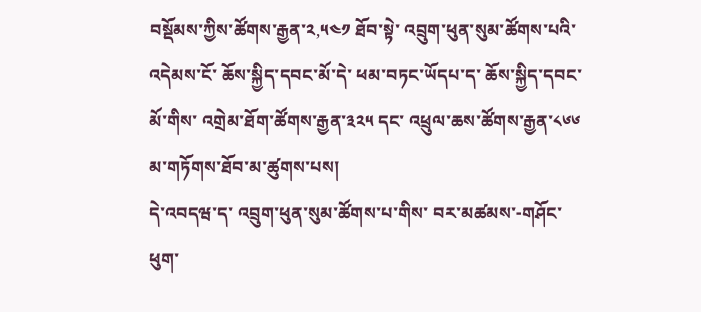བསྡོམས་ཀྱིས་ཚོགས་རྒྱན་༢,༥༤༡ ཐོབ་སྟེ་ འབྲུག་ཕུན་སུམ་ཚོགས་པའི་འདེམས་ངོ་ ཆོས་སྐྱིད་དབང་མོ་དེ་ ཕམ་བཏང་ཡོདཔ་ད་ ཆོས་སྐྱིད་དབང་མོ་གིས་ འགྲེམ་ཐོག་ཚོགས་རྒྱན་༣༢༥ དང་ འཕྲུལ་ཆས་ཚོགས་རྒྱན་༨༦༦ མ་གཏོགས་ཐོབ་མ་ཚུགས་པས།
དེ་འབདཝ་ད་ འབྲུག་ཕུན་སུམ་ཚོགས་པ་གིས་ བར་མཚམས་-གཤོང་ཕུག་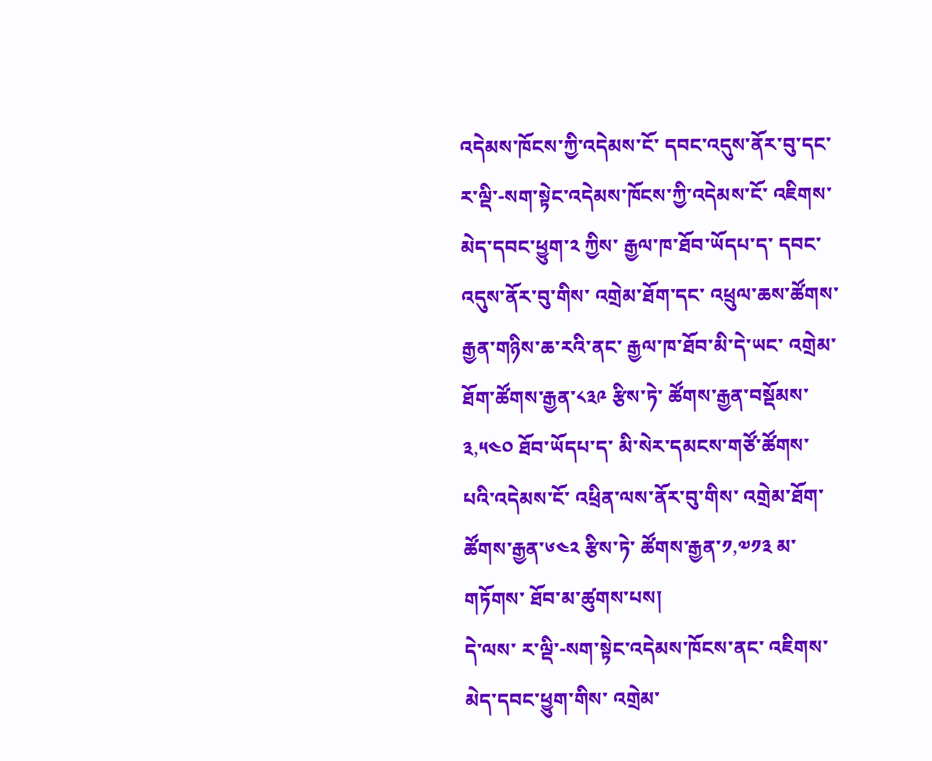འདེམས་ཁོངས་ཀྱི་འདེམས་ངོ་ དབང་འདུས་ནོར་བུ་དང་ ར་ལྡི་-སག་སྟེང་འདེམས་ཁོངས་ཀྱི་འདེམས་ངོ་ འཇིགས་མེད་དབང་ཕྱུག་༢ ཀྱིས་ རྒྱལ་ཁ་ཐོབ་ཡོདཔ་ད་ དབང་འདུས་ནོར་བུ་གིས་ འགྲེམ་ཐོག་དང་ འཕྲུལ་ཆས་ཚོགས་རྒྱན་གཉིས་ཆ་རའི་ནང་ རྒྱལ་ཁ་ཐོབ་མི་དེ་ཡང་ འགྲེམ་ཐོག་ཚོགས་རྒྱན་༨༣༩ རྩིས་ཏེ་ ཚོགས་རྒྱན་བསྡོམས་༣,༥༤༠ ཐོབ་ཡོདཔ་ད་ མི་སེར་དམངས་གཙོ་ཚོགས་པའི་འདེམས་ངོ་ འཕྲིན་ལས་ནོར་བུ་གིས་ འགྲེམ་ཐོག་ཚོགས་རྒྱན་༦༤༢ རྩིས་ཏེ་ ཚོགས་རྒྱན་༡,༧༡༣ མ་གཏོགས་ ཐོབ་མ་ཚུགས་པས།
དེ་ལས་ ར་ལྡི་-སག་སྟེང་འདེམས་ཁོངས་ནང་ འཇིགས་མེད་དབང་ཕྱུག་གིས་ འགྲེམ་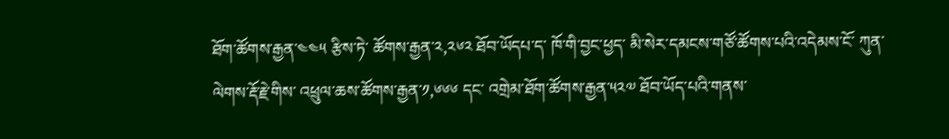ཐོག་ཚོགས་རྒྱན་༤༤༥ རྩིས་ཏེ་ ཚོགས་རྒྱན་༢,༢༦༢ ཐོབ་ཡོདཔ་ད་ ཁོ་གི་བྱང་ཕྱད་ མི་སེར་དམངས་གཙོ་ཚོགས་པའི་འདེམས་ངོ་ ཀུན་ལེགས་རྡོ་རྗེ་གིས་ འཕྲུལ་ཆས་ཚོགས་རྒྱན་༡,༦༦༦ དང་ འགྲེམ་ཐོག་ཚོགས་རྒྱན་༥༢༧ ཐོབ་ཡོད་པའི་གནས་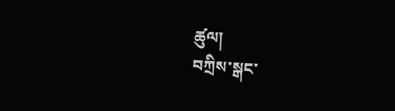ཚུལ།
བཀྲིས་སྒང་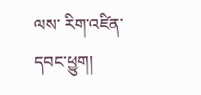ལས་ རིག་འཛིན་དབང་ཕྱུག།